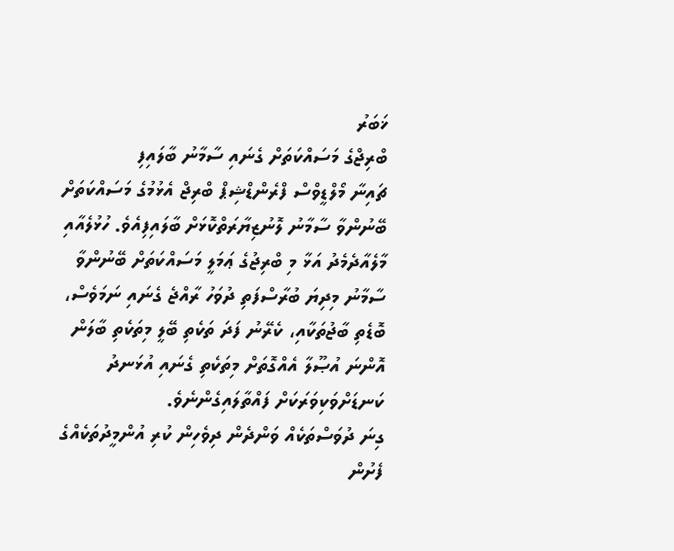ޚަބަރު
ބްރިޖްގެ މަސައްކަތަށް ގެނައި ސާމާނު ބާލައިފި
ޗައިނާ މޯލްޑީވްސް ފްރެންޑްޝިޕް ބްރިޖް އެޅުމުގެ މަސައްކަތަށް ބޭނުންވާ ސާމާނު ލޮނުޒިޔާރަތްކޮޅަށް ބާލައިފިއެވެ. ހުޅުލެއާއި މާލެއާދެމެދު އަޅާ މި ބްރިޖުގެ ޢަމަލީ މަސައްކަތަށް ބޭނުންވާ ސާމާނު މިދިޔަ ބުރާސްފަތި ދުވަހު ރާއްޖެ ގެނައި ނަމަވެސް، ބޮޑެތި ބާޖުތަކާއި، ކެރޭނު ފަދަ ތަކެތި ބޭލީ މިތަކެތި ބާލަން އޮންނަ އުޞޫލާ އެއްގޮތަށް މިތަކެތި ގެނައި އުޅަނދު ކަނޑަށްވަކިވަރަކަށް ފައްތާލައިގެންނެވެ.
ގިނަ ދުވަސްތަކެއް ވަންދެން ދިވެހިން ކުރި އުންމީދުތަކެއްގެ ފެށުން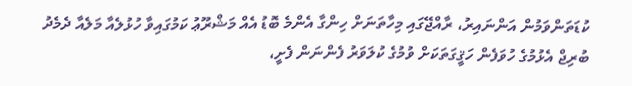ކުޑަތަންވަމުން އަންނައިރު، ރާއްޖޭގައި މިހާތަނަށް ހިންގާ އެންމެ ބޮޑު އެއް މަޝްރޫޢު ކަމުގައިވާ ހުޅުލެއާ މަލެއާ ދެމެދު ބުރިޖް އެޅުމުގެ ހުވަފެން ހަޤީގަތަކަށް ވުމުގެ ކުލަވަރު ފެންނަން ފެށީ،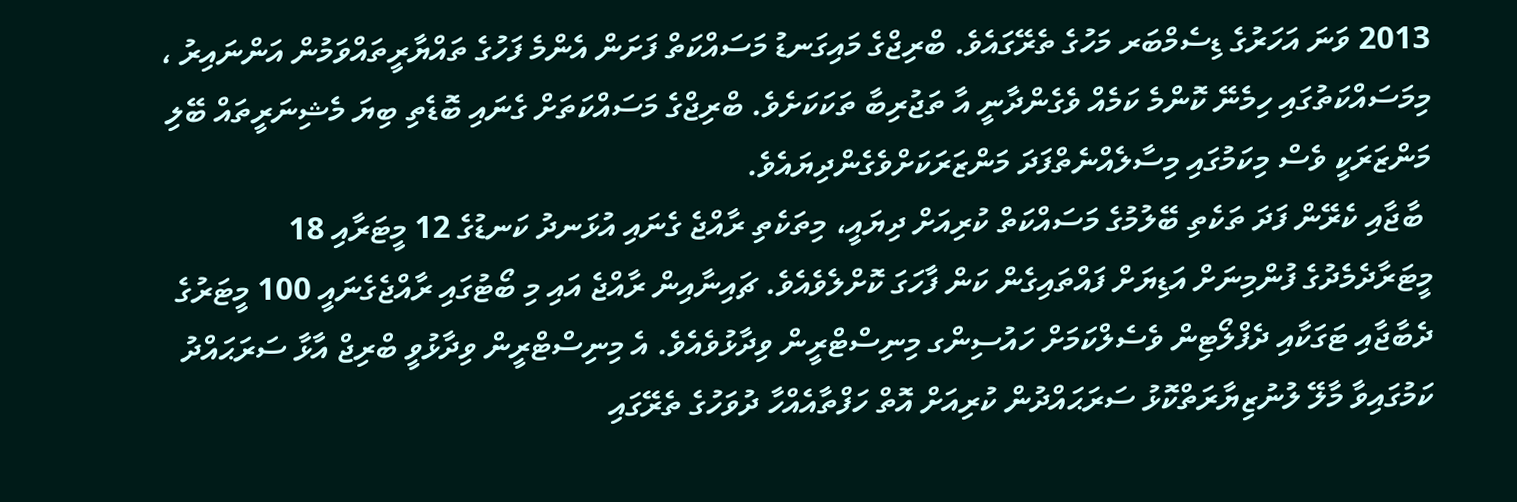2013 ވަނަ އަހަރުގެ ޑިސެމްބަރ މަހުގެ ތެރޭގައެވެ. ބްރިޖްގެ މައިގަނޑު މަސައްކަތް ފަށަން އެންމެ ފަހުގެ ތައްޔާރީތައްވަމުން އަންނައިރު ، މިމަސައްކަތުގައި ހިމެނޭ ކޮންމެ ކަމެއް ވެގެންދާނީ އާ ތަޖުރިބާ ތަކަކަށެވެ. ބްރިޖްގެ މަސައްކަތަށް ގެނައި ބޮޑެތި ބިޔަ މެޝިނަރީތައް ބޭލި މަންޒަރަކީ ވެސް މިކަމުގައި މިސާލެއްނެތްފަދަ މަންޒަރަކަށްވެގެންދިޔައެވެ.
 ބާޖާއި ކެރޭން ފަދަ ތަކެތި ބޭލުމުގެ މަސައްކަތް ކުރިއަށް ދިޔައީ، މިތަކެތި ރާއްޖެ ގެނައި އުޅަނދު ކަނޑުގެ 12 މީޓަރާއި 18 މީޓަރާދެމެދުގެ ފުންމިނަށް އަޑިޔަށް ފައްތައިގެން ކަން ފާހަގަ ކޮށްލެވެއެވެ. ޗައިނާއިން ރާއްޖެ އައި މި ބޯޓުގައި ރާއްޖެގެނައީ 100 މީޓަރުގެ ދެބާޖާއި ޓަގަކާއި ދެފްލޯޓިން ވެސެލްކަމަށް ހައުސިންގ މިނިސްޓްރީން ވިދާޅުވެއެވެ. އެ މިނިސްޓްރީން ވިދާޅުވީ ބްރިޖް އާޅާ ސަރަޙައްދު ކަމުގައިވާ މާލޭ ލުނުޒިޔާރަތްކޮޅު ސަރަޙައްދުން ކުރިއަށް އޮތް ހަފްތާއެއްހާ ދުވަހުގެ ތެރޭގައި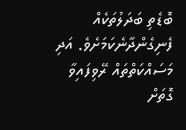ބޮޑެތި ބަދަލުތަކެއް ފެނިގެންދާނެކަމަށެވެ. އަދި މަސައްކަތްތައް ރޭވިފައިވާ ގޮތަށް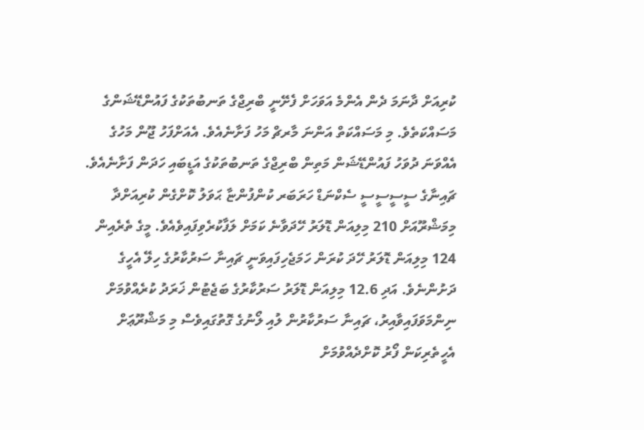ކުރިއަށް ދާނަމަ ދެން އެންމެ އަވަހަށް ފެށޭނީ ބްރިޖްގެ ތަނބުތަކުގެ ފައުންޑޭޝަންގެ މަސައްކަތެވެ. މި މަސައްކަތް އަންނަ މާރޗް މަހު ފަށާނެއެވެ. އެއަށްފަހު ޖޫން މަހުގެ އެއްވަނަ ދުވަހު ފައުންޑޭޝަން މަތިން ބްރިޖްގެ ތަނބުތަކުގެ އަޑީބައި ހަދަން ފަށާނެއެވެ.
ޗައިނާގެ ސީސީސީސީ ސެކްނަޑް ހަރަބަރ ކުންފުންޏާ ޙަވަލު ކޮށްގެން ކުރިއަށްދާ މިމަޝްރޫއަށް 210 މިލިއަން ޑޮލަރު ހޭދަވާނެ ކަމަށް ލަފާކުރެވިފައިވެއެވެ. މީގެ ތެރެއިން 124 މިލިއަން ޑޮލަރު ހޭދަ ކުރަން ހަމަޖެހިފައިވަނީ ޗައިނާ ސަރުކާރުގެ ހިލޭ އެހީގެ ދަށުންނެވެ. އަދި 12.6 މިލިއަން ޑޮލަރު ސަރުކާރުގެ ބަޖެޓުން ޚަރަދު ކުރެއްވުމަށް ނިންމަވަފައިވާއިރު، ޗައިނާ ސަރުކާރުން ލުއި ލޯނުގެ ގޮތުގައިވެސް މި މަޝްރޫޢަށް އެހީތެރިކަން ފޯރު ކޮށްދެއްވުމަށް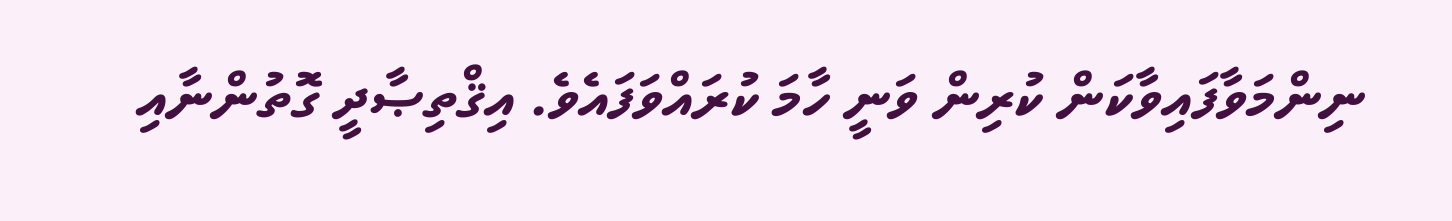ނިންމަވާފައިވާކަން ކުރިން ވަނީ ހާމަ ކުރައްވަފައެވެ. އިޤްތިޞާދީ ގޮތުންނާއި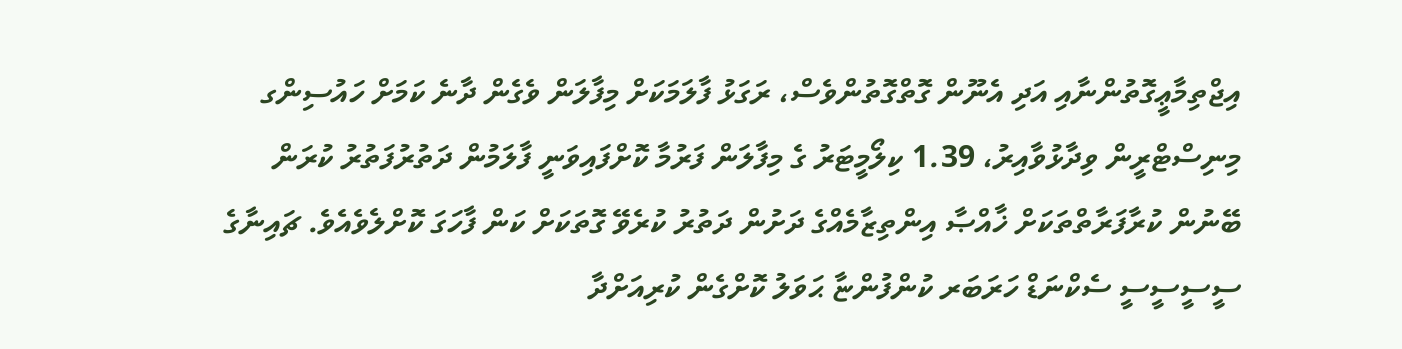އިޖްތިމާޢީގޮތުންނާއި އަދި އެނޫން ގޮތްގޮތުންވެސް، ރަގަޅު ފާލަމަކަށް މިފާލަން ވެގެން ދާނެ ކަމަށް ހައުސިންގ މިނިސްޓްރީން ވިދާޅުވާއިރު، 1.39 ކިލޯމީޓަރު ގެ މިފާލަން ފަރުމާ ކޮށްފައިވަނީ ފާލަމުން ދަތުރުފަތުރު ކުރަން ބޭނުން ކުރާފަރާތްތަކަށް ޚާއްޞާ އިންތިޒާމެއްގެ ދަށުން ދަތުރު ކުރެވޭ ގޮތަކަށް ކަން ފާހަގަ ކޮށްލެވެއެވެ. ޗައިނާގެ ސީސީސީސީ ސެކްނަޑް ހަރަބަރ ކުންފުންޏާ ޙަވަލު ކޮށްގެން ކުރިއަށްދާ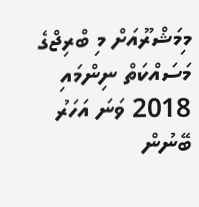މިމަޝްރޫއަށް މި ބްރިޖްގެ މަސައްކަތް ނިންމައި 2018 ވަނަ އަހަރު ބޭނުން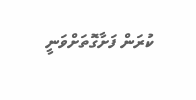ކުރަން ފަށާގޮތަށްވަނީ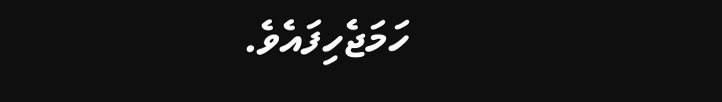ހަމަޖެހިފައެވެ.